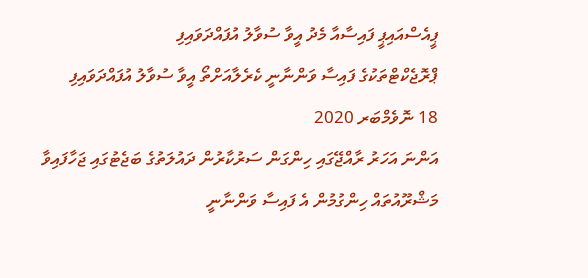ޕީއެސްއައިޕީ ފައިސާއާ މެދު އީވާ ސުވާލު އުފައްދަވައިފި
ޕްރޮޖެކްޓްތަކުގެ ފައިސާ ވަންނާނީ ކެރެލާއަށްތޯ އީވާ ސުވާލު އުފައްދަވައިފި
18 ނޮވެމްބަރ 2020
އަންނަ އަހަރު ރާއްޖޭގައި ހިންގަން ސަރުކާރުން ދައުލަތުގެ ބަޖެޓުގައި ޖަހާފައިވާ މަޝްރޫއުތައް ހިންގުމުން އެ ފައިސާ ވަންނާނީ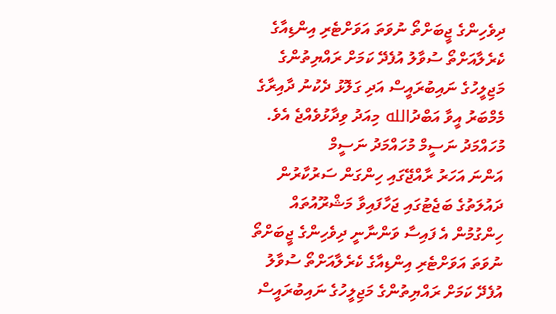ދިވެހިންގެ ޖީބަށްތޯ ނުވަތަ އަވަށްޓެރި އިންޑިއާގެ ކެރެލާއަށްތޯ ސުވާލު އުފެދޭ ކަމަށް ރައްޔިތުންގެ މަޖިލީހުގެ ނައިބުރައީސް އަދި ގަލޮޅު ދެކުނު ދާއިރާގެ މެމްބަރު އީވާ އަބްދުالله މިއަދު ވިދާޅުވެއްޖެ އެވެ.
މުހައްމަދު ނަސީމް މުހައްމަދު ނަސީމް
އަންނަ އަހަރު ރާއްޖޭގައި ހިންގަން ސަރުކާރުން ދައުލަތުގެ ބަޖެޓުގައި ޖަހާފައިވާ މަޝްރޫއުތައް ހިންގުމުން އެ ފައިސާ ވަންނާނީ ދިވެހިންގެ ޖީބަށްތޯ ނުވަތަ އަވަށްޓެރި އިންޑިއާގެ ކެރެލާއަށްތޯ ސުވާލު އުފެދޭ ކަމަށް ރައްޔިތުންގެ މަޖިލީހުގެ ނައިބުރައީސް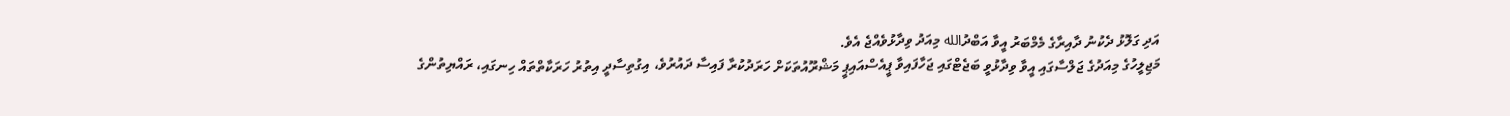އަދި ގަލޮޅު ދެކުނު ދާއިރާގެ މެމްބަރު އީވާ އަބްދުالله މިއަދު ވިދާޅުވެއްޖެ އެވެ.
މަޖިލީހުގެ މިއަދުގެ ޖަލްސާގައި އީވާ ވިދާޅުވީ ބަޖެޓްގައި ޖަހާފައިވާ ޕީއެސްއައިޕީ މަޝްރޫއުތަކަށް ހަރަދުކުރާ ފައިސާ ދައުރުވެ، އިގުތިސާދީ އިތުރު ހަރަކާތްތައް ހިނގައި، ރައްޔިތުންގެ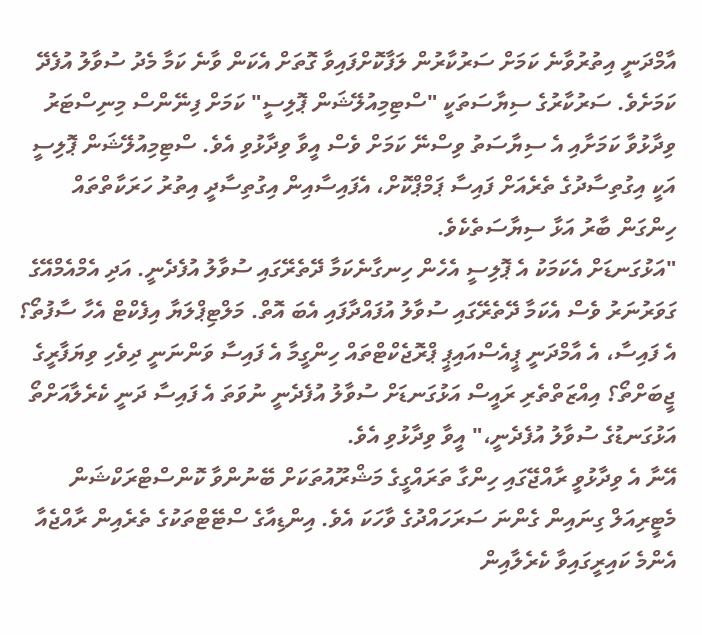އާމްދަނީ އިތުރުވާނެ ކަމަށް ސަރުކާރުން ލަފާކޮށްފައިވާ ގޮތަށް އެކަން ވާނެ ކަމާ މެދު ސުވާލު އުފެދޭ ކަމަށެވެ. ސަރުކާރުގެ ސިޔާސަތަކީ "ސްޓިމިއުލޭޝަން ޕޮލިސީ" ކަމަށް ފިނޭންސް މިނިސްޓަރު ވިދާޅުވާ ކަމަށާއި އެ ސިޔާސަތު ވިސްނޭ ކަމަށް ވެސް އީވާ ވިދާޅުވި އެވެ. ސްޓިމިއުލޭޝަން ޕޮލިސީ އަކީ އިގުތިސާދުގެ ތެރެއަށް ފައިސާ ޕަމްޕްކޮށް، އެފައިސާއިން އިގުތިސާދީ އިތުރު ހަރަކާތްތައް ހިންގަން ބާރު އަޅާ ސިޔާސަތެކެވެ.
"އަޅުގަނޑަށް އެކަމަކު އެ ޕޮލިސީ އެހެން ހިނގާނެކަމާ ދޭތެރޭގައި ސުވާލު އުފެދެނީ. އަދި އެމްއެމްއޭގެ ގަވަރުނަރު ވެސް އެކަމާ ދޭތެރޭގައި ސުވާލު އުފައްދާފައި އެބަ އޮތް. މަލްޓިޕްލަޔާ އިފެކްޓް އެހާ ސާފުތޯ؟ އެ ފައިސާ، އެ އާމްދަނީ ޕީއެސްއައިޕީ ޕްރޮޖެކްޓްތައް ހިންގީމާ އެ ފައިސާ ވަންނަނީ ދިވެހި ވިޔަފާރީގެ ޖީބަށްތޯ؟ އިއްޒަތްތެރި ރައީސް އަޅުގަނޑަށް ސުވާލު އުފެދެނީ ނުވަތަ އެ ފައިސާ ދަނީ ކެރެލާއަށްތޯ އަޅުގަނޑުގެ ސުވާލު އުފެދެނީ،" އީވާ ވިދާޅުވި އެވެ.
އޭނާ އެ ވިދާޅުވީ ރާއްޖޭގައި ހިންގާ ތަރައްގީގެ މަޝްރޫއުތަކަށް ބޭނުންވާ ކޮންސްޓްރަކްޝަން މެޓީރިއަލް ގިނައިން ގެންނަ ސަރަހައްދުގެ ވާހަކަ އެވެ. އިންޑިއާގެ ސްޓޭޓްތަކުގެ ތެރެއިން ރާއްޖެއާ އެންމެ ކައިރީގައިވާ ކެރެލާއިން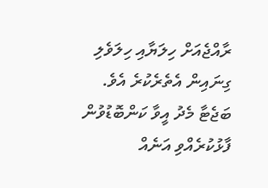ރާއްޖެއަށް ހިލަޔާއި ހިލަވެލި ގިނައިން އެތެރެކުރެ އެވެ.
ބަޖެޓާ މެދު އީވާ ކަންބޮޑުވުން ފާޅުކުރެއްވި އަނެއް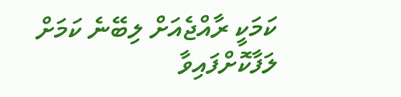ކަމަކީ ރާއްޖެއަށް ލިބޭނެ ކަމަށް ލަފާކޮށްފައިވާ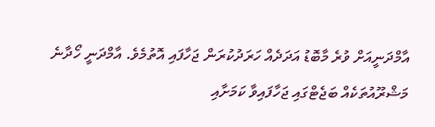އާމްދަނީއަށް ވުރެ މާބޮޑު އަދަދެއް ހަރަދުކުރަން ޖަހާފައި އޮތުމެވެ. އާމްދަނީ ހޯދާނެ މަޝްރޫއުތަކެއް ބަޖެޓްގައި ޖަހާފައިވާ ކަމަށާއި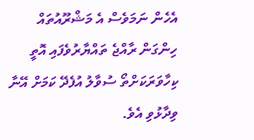އެހެން ނަމަވެސް އެ މަޝްރޫއުތައް ހިންގަން ރާއްޖެ ތައްޔާރުވެފައި އޮތީ ކިހާވަރަކަށްތޯ ސުވާލު އުފެދޭ ކަމަށް އޭނާ ވިދާޅުވި އެވެ.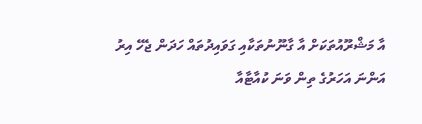އާ މަޝްރޫއުތަކަށް އާ ގާނޫނުތަކާއި ގަވައިދުތައް ހަދަން ޖެހޭ އިރު އަންނަ އަހަރުގެ ތިން ވަނަ ކުއާޓާއާ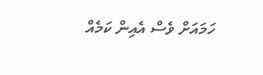ހަމައަށް ވެސް އެއިން ކަމެއް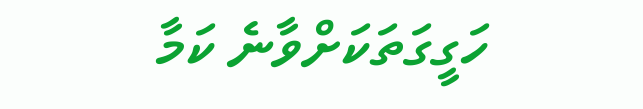ހަގީގަތަކަށްވާނެ ކަމާ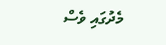މެދުގައި ވެސް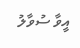އީވާ ސުވާލު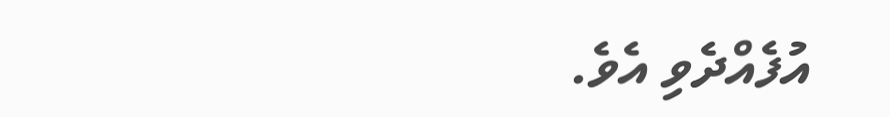އުފެއްދެވި އެވެ.